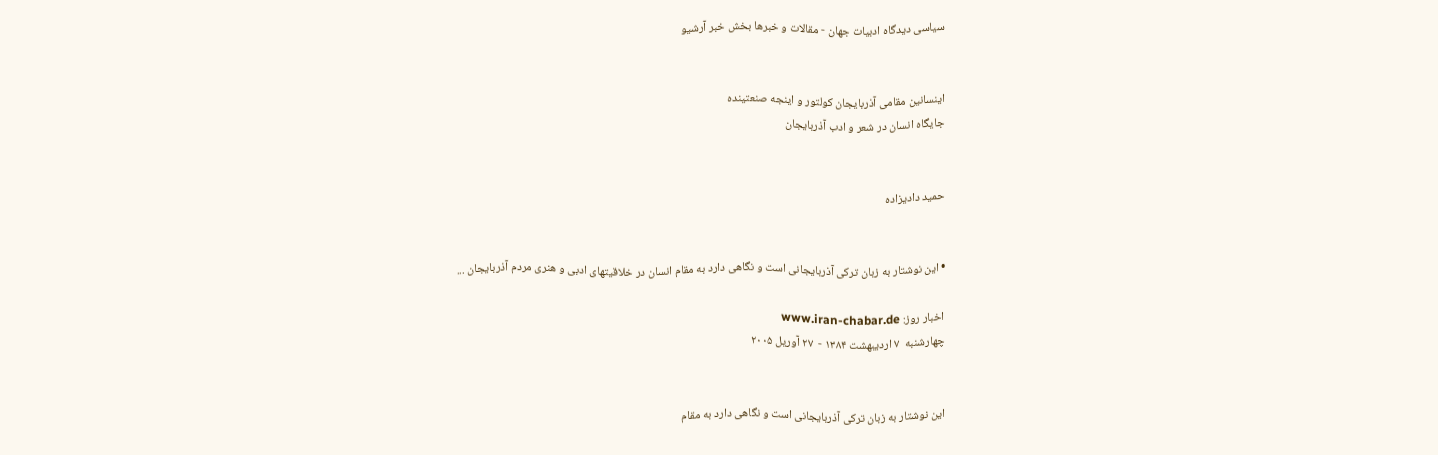سیاسی دیدگاه ادبیات جهان - مقالات و خبرها بخش خبر آرشیو


اینسانین مقامی آذربایجان کولتور و اینجه صنعتینده
جایگاه انسان در شعر و ادب آذربایجان


حمید دادیزاده


• این نوشتار به زبان ترکی آذربایجانی است و نگاهی دارد به مقام انسان در خلاقیتهای ادبی و هنری مردم آذربایجان ...

اخبار روز: www.iran-chabar.de
چهارشنبه  ۷ ارديبهشت ۱٣٨۴ -  ۲۷ آوريل ۲۰۰۵


این نوشتار به زبان ترکی آذربایجانی است و نگاهی دارد به مقام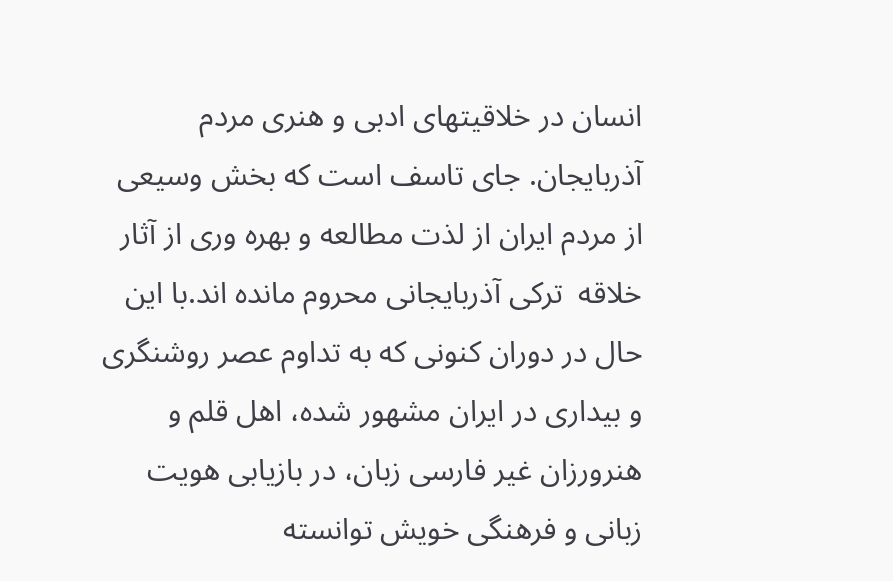انسان در خلاقیتهای ادبی و هنری مردم آذربایجان. جای تاسف است که بخش وسیعی از مردم ایران از لذت مطالعه و بهره وری از آثار خلاقه  ترکی آذربایجانی محروم مانده اند.با این حال در دوران کنونی که به تداوم عصر روشنگری و بیداری در ایران مشهور شده، اهل قلم و هنرورزان غیر فارسی زبان، در بازیابی هویت زبانی و فرهنگی خویش توانسته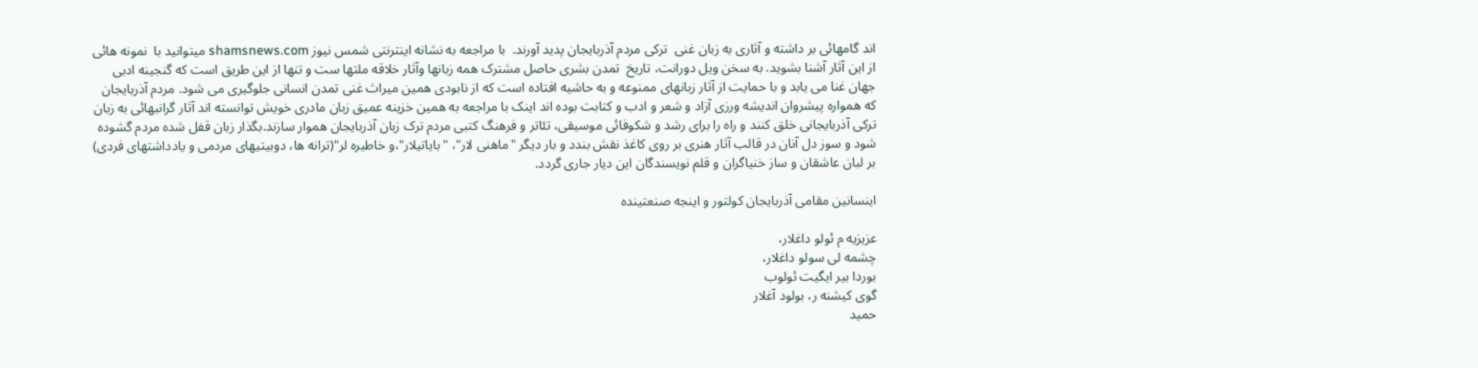اند گامهائی بر داشته و آثاری به زبان غنی  ترکی مردم آذربایجان پدید آورند.  با مراجعه به نشانه اینترنتی شمس نیوز shamsnews.com میتوانید با  نمونه هائی از این آثار آشنا بشوید. به سخن ویل دورانت، تاریخ  تمدن بشری حاصل مشترک همه زبانها وآثار خلاقه ملتها ست و تنها از این طریق است که گنجینه ادبی جهان غنا می یابد و با حمایت از آثار زبانهای ممنوعه و به حاشیه افتاده است که از نابودی همین میراث غنی تمدن انسانی جلوگیری می شود. مردم آذربایجان که همواره پیشروان اندیشه ورزی آزاد و شعر و ادب و کتابت بوده اند اینک با مراجعه به همین خزینه عمیق زبان مادری خویش توانسته اند آثار گرانبهائی به زبان ترکی آذربایجانی خلق کنند و راه را برای رشد و شکوفائی موسیقی، تئاتر و فرهنگ کتبی مردم ترک زبان آذربایجان هموار سازند.بگذار زبان قفل شده مردم گشوده شود و سوز دل آنان در قالب آثار هنری بر روی کاغذ نقش بندد و بار دیگر "ماهنی لار"، "بایاتیلار"،و خاطیره لر"(ترانه ها، دوبیتیهای مردمی و یادداشتهای فردی) بر لبان عاشقان و ساز خنیاگران و قلم نویسندگان این دیار جاری گردد.

اینسانین مقامی آذربایجان کولتور و اینجه صنعتینده

عزیزیه م ئولو داغلار،
چشمه لی سولو داغلار،
بوردا بیر ایگیت ئولوب
گوی کیشنه ر، بولود آغلار
حمید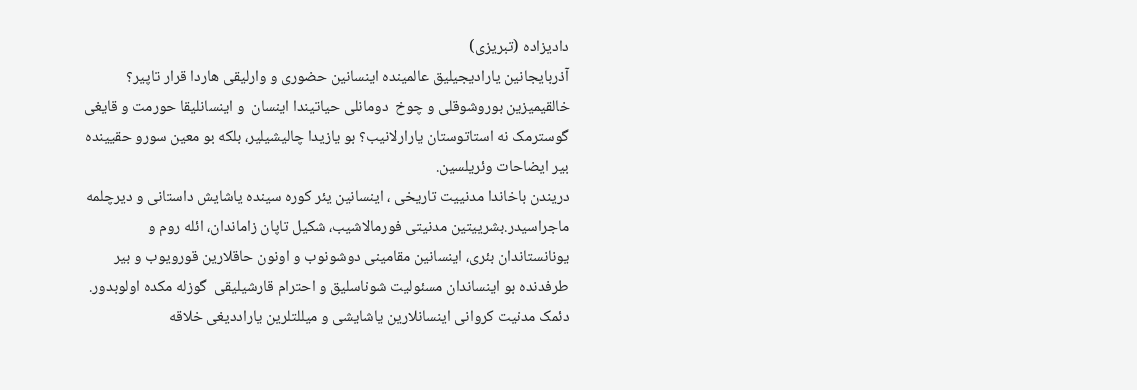دادیزاده (تبریزی)
آذربایجانین یارادیجیلیق عالمینده اینسانین حضوری و وارلیقی هاردا قرار تاپیر؟ خالقیمیزین بوروشوقلی و چوخ  دومانلی حیاتیندا اینسان  و اینسانلیقا حورمت و قایغی گوسترمک نه استاتوستان یارارلانیب؟ بو یازیدا چالیشیلیر، بلکه بو معین سورو حقیینده بیر ایضاحات وئریلسین.
دریندن باخاندا مدنییت تاریخی ، اینسانین یئر کوره سینده یاشایش داستانی و دیرچلمه ماجراسیدر.بشرییتین مدنیتی فورمالاشیب، شکیل تاپان زاماندان، ائله روم و یونانستاندان بئری، اینسانین مقامینی دوشونوب و اونون حاقلارین قورویوب و بیر طرفدنده بو اینساندان مسئولیت شوناسلیق و احترام قارشیلیقی  گوزله مکده اولوبدور. دئمک مدنیت کروانی اینسانلارین یاشایشی و میللتلرین یاراددیغی خلاقه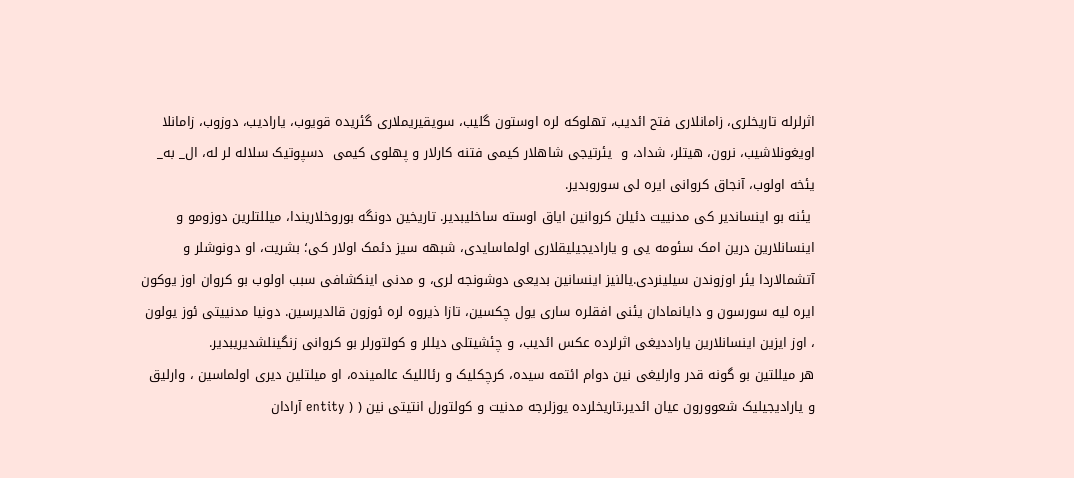اثرلرله تاریخلری، زامانلاری فتح ائدیب، تهلوکه لره اوستون گلیب، سویقیریملاری گئریده قویوب، یارادیب، دوزوب، زامانلا اویغونلاشیب، نرون، هیتلر، شداد، و  یئرتیجی شاهلار کیمی فتنه کارلار و پهلوی کیمی  دسپوتیک سلاله لر له، ال_ به_ یئخه اولوب، آنجاق کروانی ایره لی سوروبدیر.
 یئنه بو اینساندیر کی مدنییت دئیلن کروانین ایاق اوسته ساخلیبدیر. تاریخین دونگه بوروخلاریندا، میللتلرین دوزومو و اینسانلارین درین امک سئومه یی و یارادیجیلیقلاری اولماسایدی، شبهه سیز دئمک اولار کی؛ بشریت، او دونوشلر و آتشمالاردا یئر اوزوندن سیلینردی.یالنیز اینسانین بدیعی دوشونجه لری، و مدنی اینکشافی سبب اولوب بو کروان اوز یوکون ایره لیه سورسون و دایانمادان یئنی افقلره ساری یول چکسین، تازا ذیروه لره ئوزون قالدیرسین. دونیا مدنییتی ئوز یولون ، اوز ایزین اینسانلارین یاراددیغی اثرلرده عکس ائدیب، و چئشیتلی دیللر و کولتورلر بو کروانی زنگینلشدیریبدیر.
هر میللتین بو گونه قدر وارلیغی نین دوام ائتمه سیده، کرچکلیک و رئاللیک عالمینده، او میلتلین دیری اولماسین ، وارلیق و یارادیجیلیک شعوورون عیان ائدیر.تاریخلرده یوزلرجه مدنیت و کولتورل انتیتی نین ( ( entity آرادان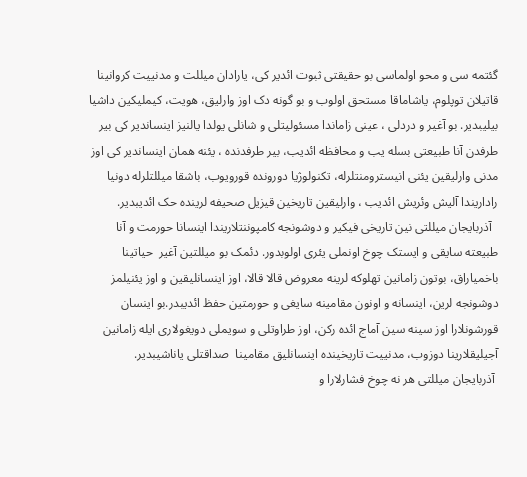گئتمه سی و محو اولماسی بو حقیقتی ثبوت ائدیر کی، یارادان میللت و مدنییت کروانینا قاتیلان توپلوم، یاشاماقا مستحق اولوب و بو گونه دک اوز وارلیق، هویت، کیملیکین داشیا بیلیبدیر. بو آغیر و دردلی ، عینی زاماندا مسئولیتلی و شانلی یولدا یالنیز اینساندیر کی بیر طرفدن آنا طبیعتی بسله یب و محافظه ائدیب، بیر طرفدنده ، یئنه همان اینساندیر کی اوز مدنی وارلیقین یئنی انیسترومنتلرله، تکنولوژیا دورونده قورویوب، باشقا میللتلرله دونیا راداریندا آلیش وئریش ائدیب ، وارلیقین تاریخین قیزیل صحیفه لرینده حک ائدیبدیر.
  آذربایجان میللتی نین تاریخی فیکیر و دوشونجه کامپوننتلاریندا اینسانا حورمت و آنا طبیعته سایقی و ایستک چوخ اونملی یئری اولوبدور. دئمک بو میللتین آغیر  حیاتینا باخمیاراق، بوتون زامانین تهلوکه لرینه معروض قالا قالا، اوز اینسانلیقین و اوز یئنیلمز دوشونجه لرین، اینسانه و اونون مقامینه سایغی و حورمتین حفظ ائدیبدر.بو اینسان قورشونلارا اوز سینه سین آماج ائده رکن، اوز طراوتلی و سویملی دویغولاری ایله زامانین آجیلیقلارینا دوزوب، مدنییت تاریخینده اینسانلیق مقامینا  صداقتلی یاناشیبدیر.
 آذربایجان میللتی هر نه چوخ فشارلارا و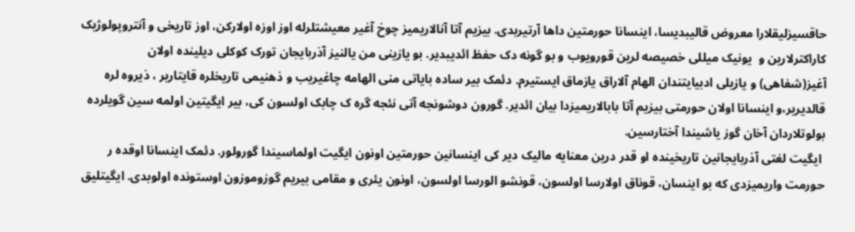حاقسیزلیقلارا معروض قالیبدیسا، اینسانا حورمتین داها آرتیربدی. بیزیم آتا آنالاریمیز چوخ آغیر معیشتلرله اوز اوزه اولارکن، اوز تاریخی و آنتروپولوژیک کاراکترلارین و  یونیک میللی خصیصه لرین قورویوب و بو گونه دک حفظ ائدیبدیر. بو یازینی من یالنیز آذربایجان تورک کوکلی دیلینده اولان آغیز(شفاهی) و یازیلی ادبیایتندان الهام آلاراق یازماق ایستیرم. دئمک بیر ساده بایاتی منی الهامه چاغیریب و ذهنیمی تاریخلره قایتاریر ، ذیروه لره قالدیریر،و اینسانا اولان حورمتی بیزیم آتا بابالاریمیزدا بیان ائدیر. گورون دوشونجه آتی نئجه گره ک چابک اولسون کی، بیر ایگیتین اولمه سین گویلرده بولوتلاردان آخان گوز یاشیندا آختارسین.
 ایگیت لغتی آذربایجانین تاریخینده او قدر درین معنایه مالیک دیر کی اینسانین حورمتین اونون ایگیت اولماسیندا گورولور. دئمک اینسانا اوقده ر حورمت واریمیزدی که بو اینسان، قوناق اولارسا اولسون، قونشو الورسا اولسون، اونون یئری و مقامی بیریم گوزوموزون اوستونده اولوبدی. ایگیتلیق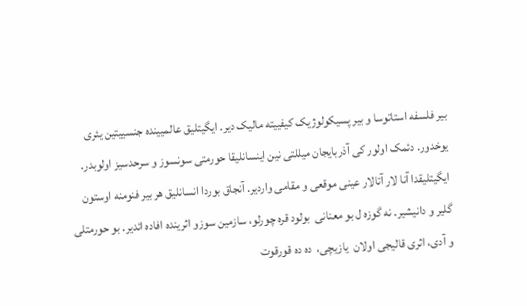بیر فلسفه استاتوسا و بیر پسیکولوژیک کیفییته مالیک دیر. ایگیتلیق عالمیینده جنسییتین یئری یوخدور. دئمک اولور کی آذربایجان میللتی نین اینسانلیقا حورمتی سونسوز و سرحدسیز اولوبدر. ایگیتلیقدا آنا لار آتالار عینی موقعی و مقامی واردیر. آنجاق بوردا انسانلیق هر بیر فنومنه اوستون گلیر و دانیشیر. نه گوزه ل بو معنانی  بولود قره چورلو، سازمین سوزو اثرینده افاده ائدیر. بو حورمتلی و آدی، اثری قالیجی اولان  یازیچی،  ده ده قورقوت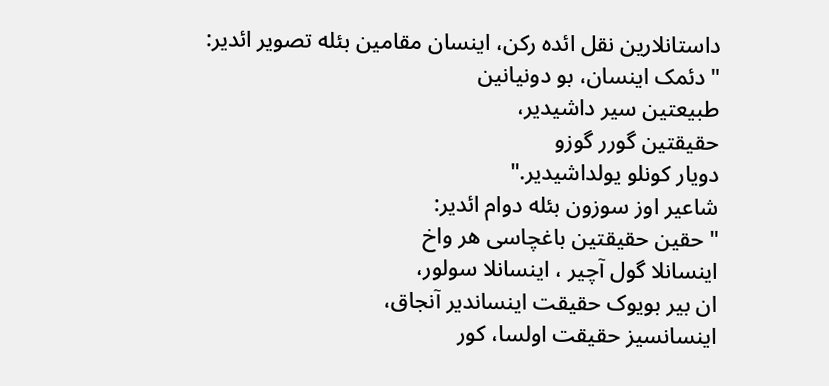داستانلارین نقل ائده رکن، اینسان مقامین بئله تصویر ائدیر:
"دئمک اینسان، بو دونیانین
طبیعتین سیر داشیدیر،
حقیقتین گورر گوزو
دویار کونلو یولداشیدیر."
شاعیر اوز سوزون بئله دوام ائدیر:
"حقین حقیقتین باغچاسی هر واخ
اینسانلا گول آچیر ، اینسانلا سولور،
ان بیر بویوک حقیقت اینساندیر آنجاق،
اینسانسیز حقیقت اولسا، کور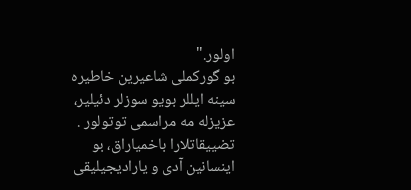اولور."
بو گورکملی شاعیرین خاطیره سینه ایللر بویو سوزلر دئیلیر، عزیزله مه مراسمی توتولور . تضییقاتلارا باخمیاراق، بو اینسانین آدی و یارادیجیلیقی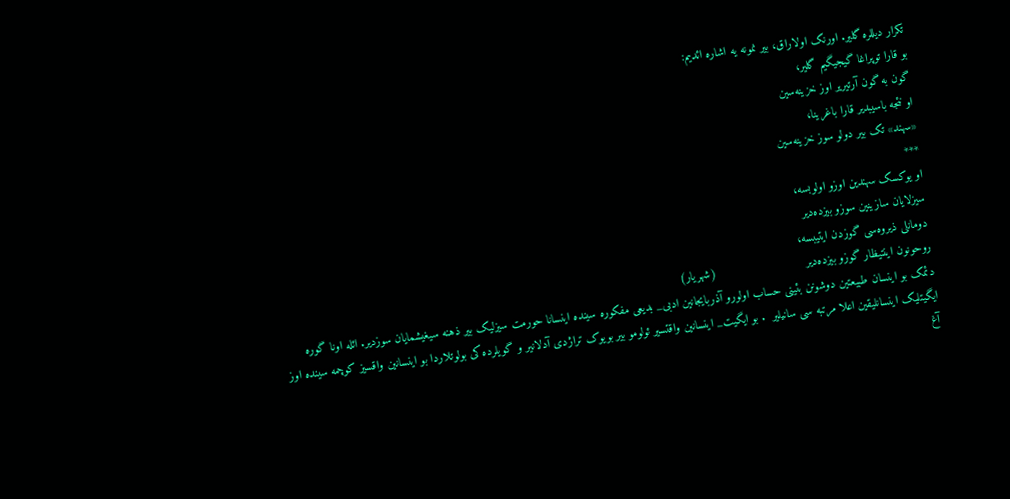تکرار دیللره گلیر. اورنک اولاراق، بیر نمونه یه اشاره ائدیم:
بو قارا توپراغا گیجیگیم گلیر،
گون به گون آرتیریر اوز خزینه‌سین
او نئجه باسیبدیر قارا باغرینا،
«سهند» تک بیر دولو سوز خزینه‌سین
***
او یوکسک سهندین اوزو اولوبسه،
سیزلایان سازینین سوزو بیزده‌دیر
دومانلی ذیروه‌سی گوزدن ایتیبسه،
روحونون اینتیظار گوزو بیزده‌دیر                          (شهریار)
دئمک بو اینسان طبیعتین دوشونن بئینی حساب اولورو آذربایجانین ادبی_ بدیعی مفکوره سینده اینسانا حورمت سیزلیک بیر ذهنه سیغیشمایان سوزدیر. ائله اونا گوره ایگیتلیک اینسانلیقین اعلا مرتبه سی سانیلیر  . بو ایگیت_ اینسانین واقتسیر ئولومو بیر بویوک تراژدی آدلانیر و گویلرده کی بولوتلاردا بو اینسانین واقسیز کوچمه سینده اوز آغ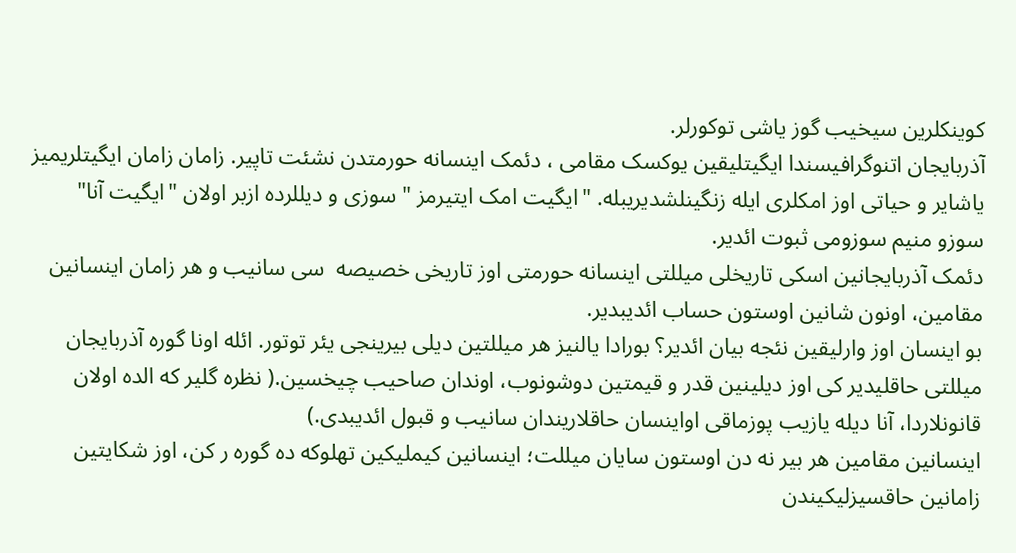کوینکلرین سیخیب گوز یاشی توکورلر.
آذربایجان اتنوگرافیسندا ایگیتلیقین یوکسک مقامی ، دئمک اینسانه حورمتدن نشئت تاپیر. زامان زامان ایگیتلریمیز یاشایر و حیاتی اوز امکلری ایله زنگینلشدیریبله. "ایگیت امک ایتیرمز " سوزی و دیللرده ازبر اولان "ایگیت آنا" سوزو منیم سوزومی ثبوت ائدیر.
دئمک آذربایجانین اسکی تاریخلی میللتی اینسانه حورمتی اوز تاریخی خصیصه  سی سانیب و هر زامان اینسانین مقامین، اونون شانین اوستون حساب ائدیبدیر.
بو اینسان اوز وارلیقین نئجه بیان ائدیر؟ بورادا یالنیز هر میللتین دیلی بیرینجی یئر توتور. ائله اونا گوره آذربایجان میللتی حاقلیدیر کی اوز دیلینین قدر و قیمتین دوشونوب، اوندان صاحیب چیخسین.( نظره گلیر که الده اولان قانونلاردا، آنا دیله یازیب پوزماقی اواینسان حاقلاریندان سانیب و قبول ائدیبدی.)
اینسانین مقامین هر بیر نه دن اوستون سایان میللت؛ اینسانین کیملیکین تهلوکه ده گوره ر کن، اوز شکایتین زامانین حاقسیزلیکیندن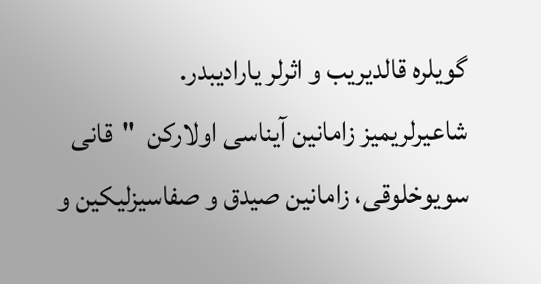گویلره قالدیریب و اثرلر یارادیبدر.
شاعیرلریمیز زامانین آیناسی اولارکن  "قانی سویوخلوقی، زامانین صیدق و صفاسیزلیکین و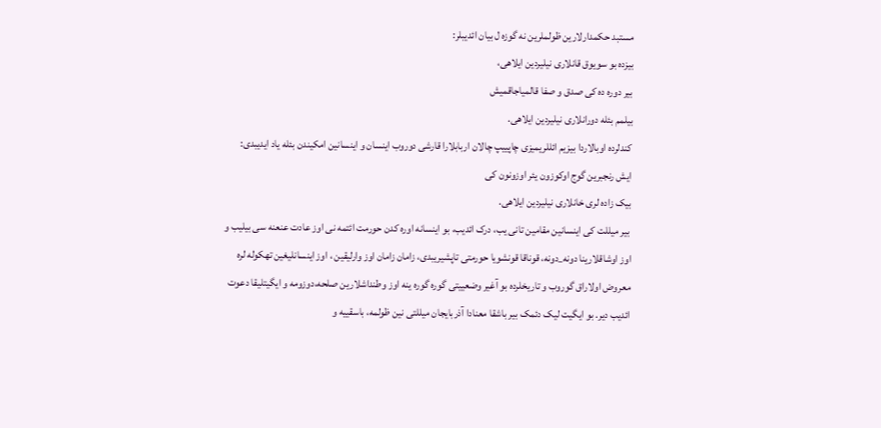مستبد حکمدارلارین ظولملرین نه گوزه ل بیان ائدیبلر:
بیزده بو سویوق قانلاری نیلیردین ایلاهی،
بیر دوره ده کی صدق و صفا قالمیاجاقمیش
بیلمم بئله دورانلاری نیلیردین ایلاهی.
کندلرده اوبالاردا بیزیم ائللریمیزی چاپییپ چالان اربابلارا قارشی دوروب اینسان و اینسانین امکیندن بئله یاد ایدیبدی:
ایش رنجبرین گوج اوکوزون یئر اوزونون کی
بیک زاده لری خانلاری نیلیردین ایلاهی.
 بیر میللت کی اینسانین مقامین تانی یب، درک ائدیب، بو اینسانه اوره کدن حورمت ائتمه نی اوز عادت عنعنه سی بیلیب و اوز اوشاقلارینا دونه_دونه، قوناقا قونشویا حورمتی تاپشیریبدی، زامان زامان اوز وارلیقین ، اوز اینسانلیغین تهکوله لره معروض اولاراق گوروب و تاریخلرده بو آغیر وضعییتی گوره گوره ینه اوز وطنداشلارین صلحه،دوزومه و ایگیتلیقا دعوت ائدیب دیر. بو ایگیت لیک دئمک بیر باشقا معنادا آذربایجان میللتی نین ظولمه، باسقییه و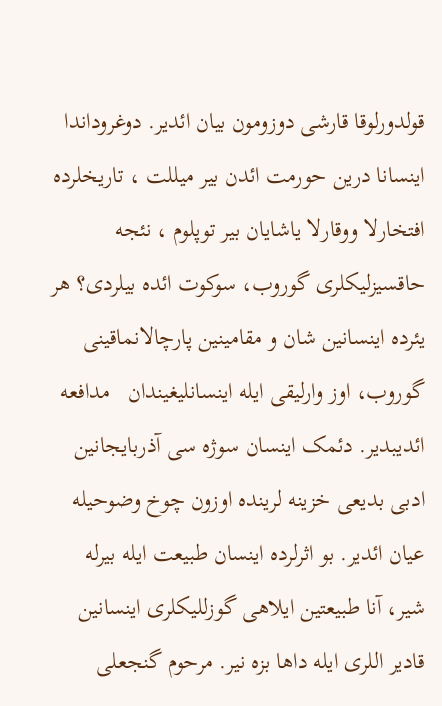قولدورلوقا قارشی دوزومون بیان ائدیر. دوغروداندا اینسانا درین حورمت ائدن بیر میللت ، تاریخلرده افتخارلا ووقارلا یاشایان بیر توپلوم ، نئجه حاقسیزلیکلری گوروب، سوکوت ائده بیلردی؟ هر یئرده اینسانین شان و مقامینین پارچالانماقینی گوروب، اوز وارلیقی ایله اینسانلیغیندان   مدافعه ائدیبدیر. دئمک اینسان سوژه سی آذربایجانین  ادبی بدیعی خزینه لرینده اوزون چوخ وضوحیله عیان ائدیر. بو اثرلرده اینسان طبیعت ایله بیرله شیر، آنا طبیعتین ایلاهی گوزللیکلری اینسانین قادیر اللری ایله داها بزه نیر. مرحوم گنجعلی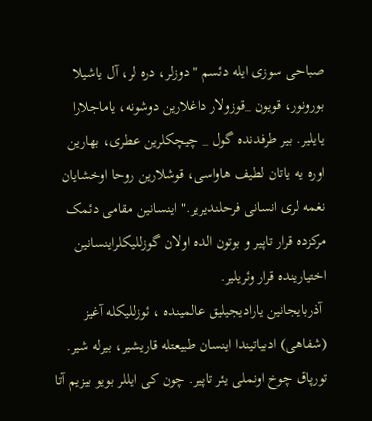صباحی سوزی ایله دئسم "دوزلر، دره لر، آل یاشیلا بورونور، قویون _قوزولار داغلارین دوشونه، یاماجلارا یایلیر. بیر طرفدنده گول _ چیچکلرین عطری، بهارین اوره یه یاتان لطیف هاواسی، قوشلارین روحا اوخشایان نغمه لری انسانی فرحلندیریر." اینسانین مقامی دئمک مرکزده قرار تاپیر و بوتون الده اولان گوزللیکلراینسانین اختیارینده قرار وئریلیر.
 آذربایجانین یارادیجیلیق عالمینده ، ئوزللیکله آغیز (شفاهی) ادبیاتیندا اینسان طبیعتله قاریشیر، بیرله شیر. تورپاق چوخ اونملی یئر تاپیر. چون کی ایللر بویو بیزیم آتا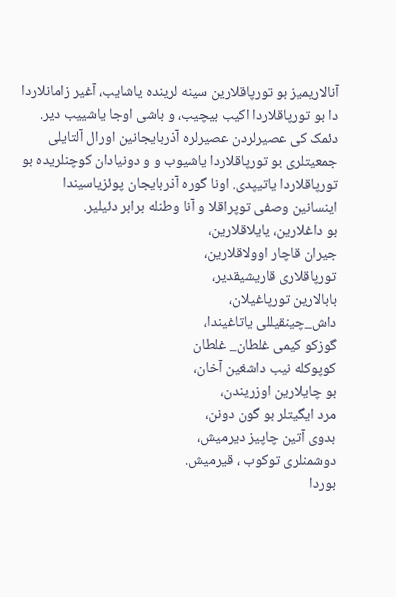آنالاریمیز بو تورپاقلارین سینه لرینده یاشایب، آغیر زامانلاردا دا بو تورپاقلاردا اکیب بیچیب، و باشی اوجا یاشییب دیر. دئمک کی عصیرلردن عصیرلره آذربایجانین اورال آلتایلی  جمعیتلری بو تورپاقلاردا یاشیوب و و دونیادان کوچنلریده بو تورپاقلاردا یاتیپدی. اونا گوره آذربایجان پوئزیاسیندا اینسانین وصفی توپراقلا و آنا وطنله برابر دئیلیر.
بو داغلارین، یایلاقلارین،
جیران قاچار اوولاقلارین،
تورپاقلاری قاریشیقدیر،
بابالارین تورپاغیلان،
داش_چینقیللی یاتاغیندا،
گوزکو کیمی غلطان_ غلطان
کوپوکله نیب داشغین آخان،
بو چایلارین اوزریندن،
مرد ایگیتلر بو گون دونن،
بدوی آتین چاپیز دیرمیش،
دوشمنلری توکوب ، قیرمیش.
بوردا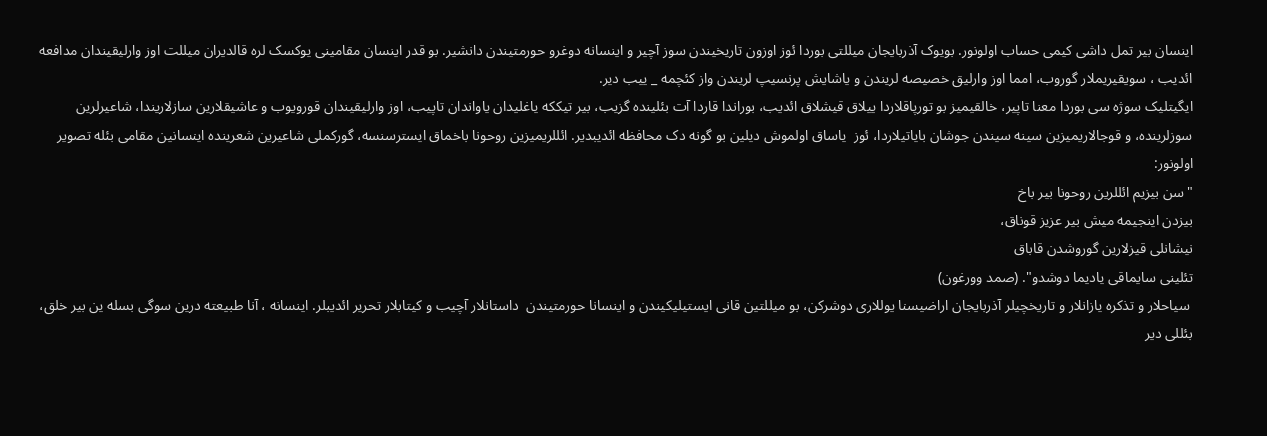اینسان بیر تمل داشی کیمی حساب اولونور. بویوک آذربایجان میللتی بوردا ئوز اوزون تاریخیندن سوز آچیر و اینسانه دوغرو حورمتیندن دانشیر. بو قدر اینسان مقامینی یوکسک لره قالدیران میللت اوز وارلیقیندان مدافعه ائدیب ، سویقیریملار گوروب، امما اوز وارلیق خصیصه لریندن و یاشایش پرنسیپ لریندن واز کئچمه _ ییب دیر.
ایگیتلیک سوژه سی بوردا معنا تاپیر، خالقیمیز بو تورپاقلاردا ییلاق قیشلاق ائدیب، بوراندا قاردا آت بئلینده گزیب، بیر تیککه یاغلیدان یاواندان تاپیب، اوز وارلیقیندان قورویوب و عاشیقلارین سازلاریندا، شاعیرلرین سوزلرینده، و قوجالاریمیزین سینه سیندن جوشان بایاتیلاردا، ئوز  یاساق اولموش دیلین بو گونه دک محافظه ائدیبدیر. ائللریمیزین روحونا باخماق ایسترسنسه، گورکملی شاعیرین شعرینده اینسانین مقامی بئله تصویر اولونور:
"سن بیزیم ائللرین روحونا بیر باخ
بیزدن اینجیمه میش بیر عزیز قوناق،
نیشانلی قیزلارین گوروشدن قاباق
تئلینی سایماقی یادیما دوشدو". (صمد وورغون)
 سیاحلار و تذکره یازانلار و تاریخچیلر آذربایجان اراضیسنا یوللاری دوشرکن، بو میللتین قانی ایستیلیکیندن و اینسانا حورمتیندن  داستانلار آچیب و کیتابلار تحریر ائدیبلر. اینسانه ، آنا طبیعته درین سوگی بسله ین بیر خلق، بئللی دیر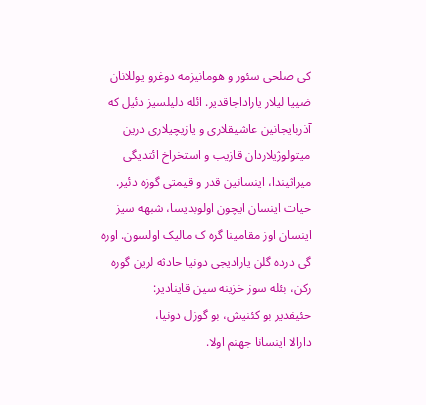کی صلحی سئور و هومانیزمه دوغرو یوللانان ضییا لیلار یاراداجاقدیر. ائله دلیلسیز دئیل که آذربایجانین عاشیقلاری و یازیچیلاری درین میتولوژیلاردان قازیب و استخراخ ائتدیگی میراثیندا، اینسانین قدر و قیمتی گوزه دئیر. حیات اینسان ایچون اولوبدیسا، شبهه سیز اینسان اوز مقامینا گره ک مالیک اولسون. اوره گی درده گلن یارادیجی دونیا حادثه لرین گوره رکن، بئله سوز خزینه سین قاینادیر:
حئیفدیر بو کئنیش، بو گوزل دونیا،
دارالا اینسانا جهنم اولا.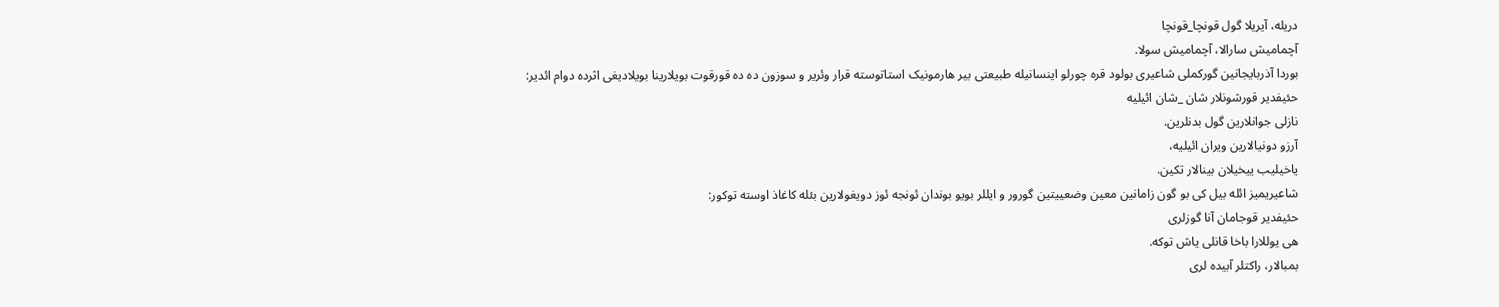دریله، آیریلا گول قونچا_قونچا
آچمامیش سارالا، آچمامیش سولا.
بوردا آذربایجانین گورکملی شاعیری بولود قره چورلو اینسانیله طبیعتی بیر هارمونیک استاتوسته قرار وئریر و سوزون ده ده قورقوت بویلارینا بویلادیغی اثرده دوام ائدیر:
حئیفدیر قورشونلار شان _شان ائیلیه
نازلی جوانلارین گول بدنلرین.
آرزو دونیالارین ویران ائیلیه،
یاخیلیب ییخیلان بینالار تکین.
شاعیریمیز ائله بیل کی بو گون زامانین معین وضعییتین گورور و ایللر بویو بوندان ئونجه ئوز دویغولارین بئله کاغاذ اوسته توکور:
حئیفدیر قوجامان آنا گوزلری
هی یوللارا باخا قانلی یاش توکه.
بمبالار، راکتلر آبیده لری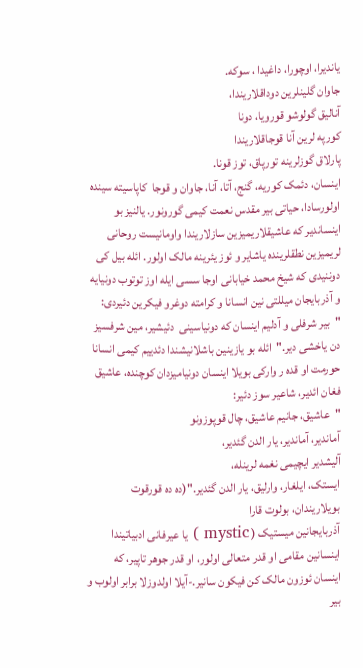یاندیرا، اوچورا، داغیدا ، سوکه.
جاوان گلینلرین دوداقلاریندا،
آنالیق گولوشو قورویا، دونا
کورپه لرین آنا قوجاقلاریندا
پارلاق گوزلرینه تورپاق، توز قونا.
اینسان، دئمک کوریه، گنج، آتا، آنا، جاوان و قوجا  کاپاسیته سینده اولورسادا، حیاتی بیر مقدس نعمت کیمی گورونور. یالنیز بو اینساندیر که عاشیقلاریمیزین سازلاریندا واومانیست روحانی لریمیزین نطقلرینده یاشایر و ئوز یئرینه مالک اولور. ائله بیل کی دوننیدی که شیخ محمد خیابانی اوجا سسی ایله اوز توتوب دونیایه و آذربایجان میللتی نین انسانا و کرامته دوغرو فیکرین دئیردی:
"بیر شرفلی و آدلیم اینسان که دونیاسینی  دئیشیر، مین شرفسیز دن یاخشی دیر."  ائله بو یازینین باشلانیشندا دئدییم کیمی انسانا حورمت او قده ر وارکی بویلا اینسان دونیامیزدان کوچنده، عاشیق فغان ائدیر، شاعیر سوز دئیر:
"عاشیق، جانیم عاشیق، چال قوپوزونو
آماندیر، آماندیر، یار الدن گئدیر،
آلیشدیر ایچیمی نغمه لرینله،
ایستک، ایلغار، وارلیق، یار الدن گئدیر."(ده ده قورقوت بویلاریندان، بولوت قارا
آذربایجانین میستیک ( mystic ) یا عیرفانی ادبیاتیندا اینسانین مقامی او قدر متعالی اولور، او قدر جوهر تاپیر، که اینسان ئوزون مالک کن فیکون سانیر.-آیلا اولدوزلا برابر اولوب و بیر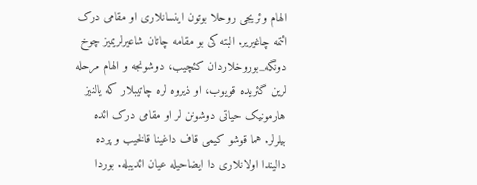الهام وئریجی روحلا بوتون اینسانلاری او مقامی درک ائتمه چاغیریر. البته کی بو مقامه چاتان شاعیرلریمیز چوخ دونگه_بوروخلاردان کئچیب، دوشونجه و الهام مرحله لرین گئریده قویوب، او ذیروه لره چاتیبلار که یالنیز هارمونیک حیاتی دوشونن لر او مقامی درک ائده بیلرلر. هما قوشو کیمی قاف داغینا قالخیب و پرده دالیندا اولانلاری دا ایضاحیله عیان ائدیبله. بوردا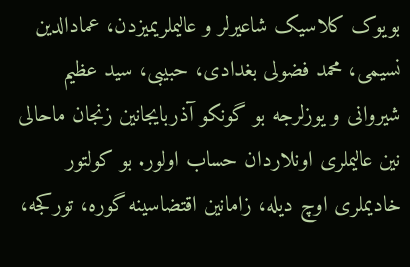بویوک کلاسیک شاعیرلر و عالیملریمیزدن، عمادالدین نسیمی، محمد فضولی بغدادی، حبیبی، سید عظیم  شیروانی و یوزلرجه بو گونکو آذربایجانین زنجان ماحالی نین عالیملری اونلاردان حساب اولور. بو کولتور خادیملری اوچ دیله، زامانین اقتضاسینه گوره، تورکجه،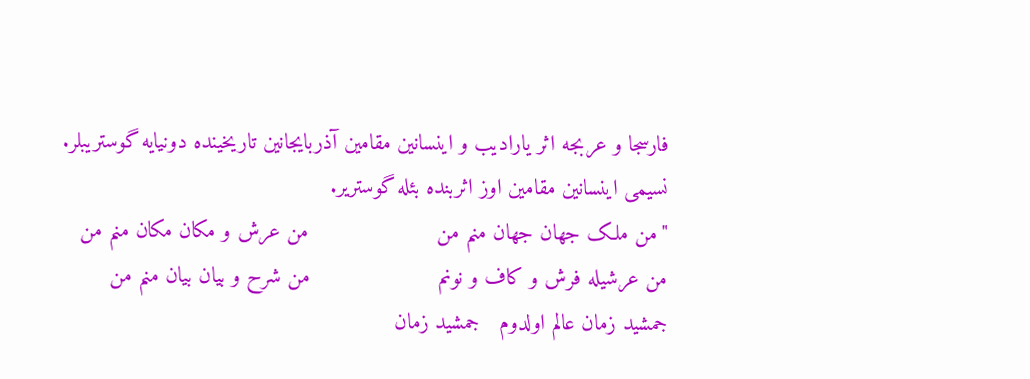فارسجا و عربجه اثر یارادیب و اینسانین مقامین آذربایجانین تاریخینده دونیایه گوستریبلر. نسیمی اینسانین مقامین اوز اثربنده بئله گوستریر.
"من ملک جهان جهان منم من                    من عرش و مکان مکان منم من
من عرشیله فرش و کاف و نونم                    من شرح و بیان بیان منم من
جمشید زمان عالم اولدوم   جمشید زمان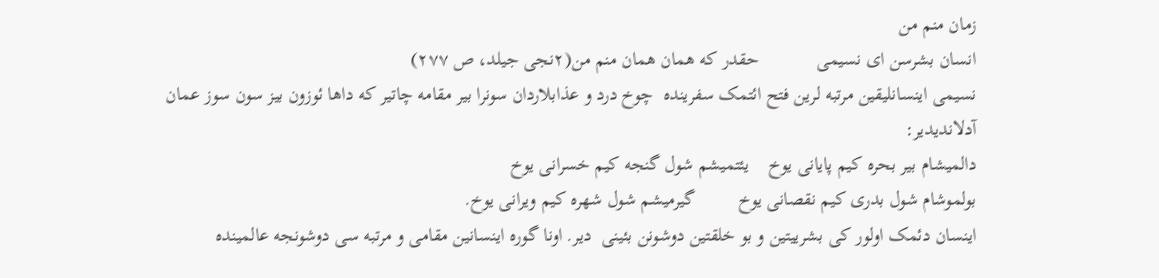زمان منم من
انسان بشرسن ای نسیمی            حقدر که همان همان منم من(۲نجی جیلد، ص ۲۷۷)
نسیمی اینسانلیقین مرتبه لرین فتح ائتمک سفرینده  چوخ درد و عذابلاردان سونرا بیر مقامه چاتیر که داها ئوزون بیز سون سوز عمان آدلاندیدیر:
دالمیشام بیر بحره کیم پایانی یوخ    یئتمیشم شول گنجه کیم خسرانی یوخ
بولموشام شول بدری کیم نقصانی یوخ         گیرمیشم شول شهره کیم ویرانی یوخ.
اینسان دئمک اولور کی بشرییتین و بو خلقتین دوشونن بئینی  دیر. اونا گوره اینسانین مقامی و مرتبه سی دوشونجه عالمینده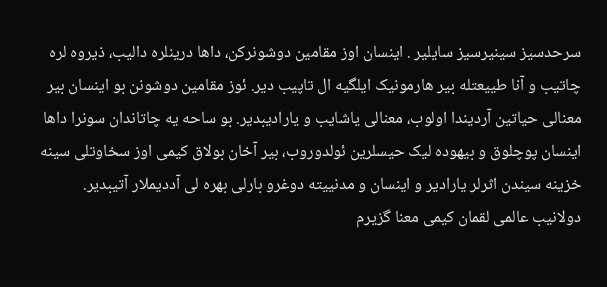سرحدسیز سینیرسیز سایلیر . اینسان اوز مقامین دوشونرکن، داها درینلره دالیب، ذیروه لره چاتیب و آنا طییعتله بیر هارمونیک ایلگیه ال تاپیب دیر. ئوز مقامین دوشونن بو اینسان بیر معنالی حیاتین آردیندا اولوب، معنالی یاشایب و یارادیبدیر. بو ساحه یه چاتاندان سونرا داها اینسان پوچلوق و بیهوده لیک حیسلرین ئولدوروب، بیر آخان بولاق کیمی اوز سخاوتلی سینه خزینه سیندن اثرلر یارادیر و اینسان و مدنییته دوغرو بارلی بهره لی آددیملار آتیبدیر.
دولانیب عالمی لقمان کیمی معنا گزیرم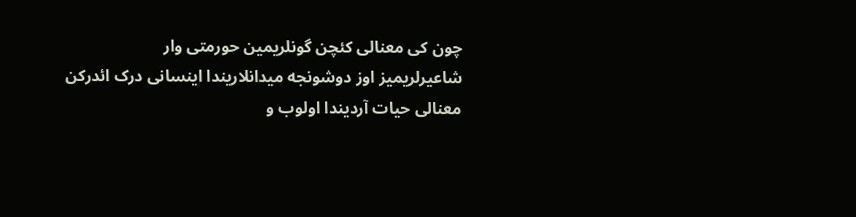چون کی معنالی کئچن گونلریمین حورمتی وار
شاعیرلریمیز اوز دوشونجه میدانلاریندا اینسانی درک ائدرکن معنالی حیات آردیندا اولوب و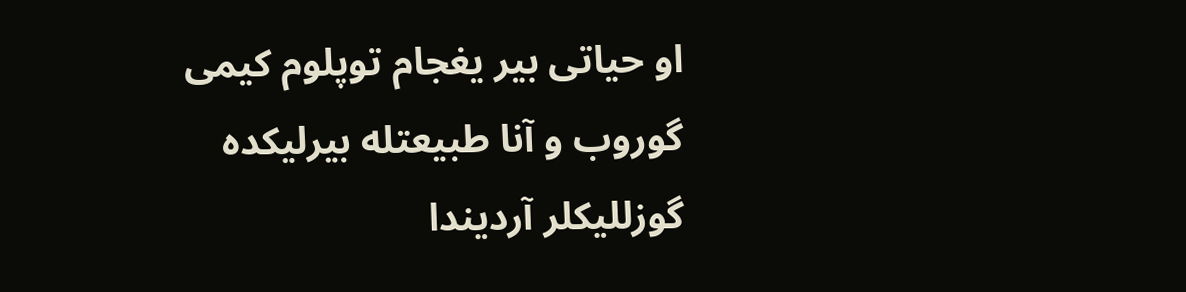او حیاتی بیر یغجام توپلوم کیمی گوروب و آنا طبیعتله بیرلیکده گوزللیکلر آردیندا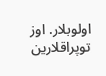اولوبلار. اوز توپراقلارین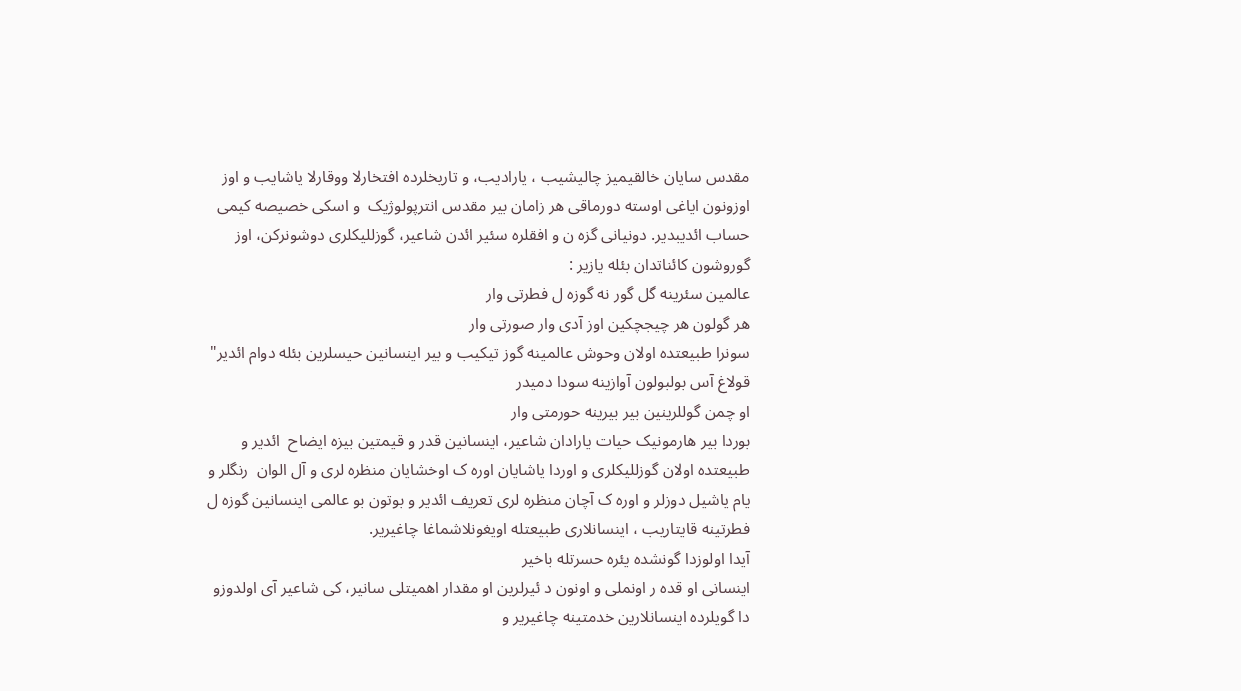مقدس سایان خالقیمیز چالیشیب ، یارادیب، و تاریخلرده افتخارلا ووقارلا یاشایب و اوز اوزونون ایاغی اوسته دورماقی هر زامان بیر مقدس انترپولوژیک  و اسکی خصیصه کیمی حساب ائدیبدیر. دونیانی گزه ن و افقلره سئیر ائدن شاعیر، گوزللیکلری دوشونرکن، اوز گوروشون کائناتدان بئله یازیر :
عالمین سئرینه گل گور نه گوزه ل فطرتی وار
هر گولون هر چیجچکین اوز آدی وار صورتی وار
سونرا طبیعتده اولان وحوش عالمینه گوز تیکیب و بیر اینسانین حیسلرین بئله دوام ائدیر"
قولاغ آس بولبولون آوازینه سودا دمیدر
او چمن گوللرینین بیر بیرینه حورمتی وار
بوردا بیر هارمونیک حیات یارادان شاعیر، اینسانین قدر و قیمتین بیزه ایضاح  ائدیر و طبیعتده اولان گوزللیکلری و اوردا یاشایان اوره ک اوخشایان منظره لری و آل الوان  رنگلر و یام یاشیل دوزلر و اوره ک آچان منظره لری تعریف ائدیر و بوتون بو عالمی اینسانین گوزه ل فطرتینه قایتاریب ، اینسانلاری طبیعتله اویغونلاشماغا چاغیریر.
آیدا اولوزدا گونشده یئره حسرتله باخیر
اینسانی او قده ر اونملی و اونون د ئیرلرین او مقدار اهمیتلی سانیر، کی شاعیر آی اولدوزو دا گویلرده اینسانلارین خدمتینه چاغیریر و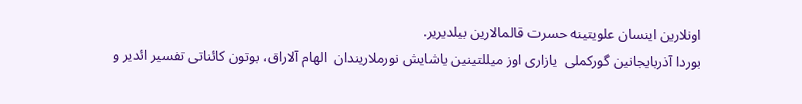اونلارین اینسان علویتینه حسرت قالمالارین بیلدیریر.
بوردا آذربایجانین گورکملی  یازاری اوز میللتینین یاشایش نورملاریندان  الهام آلاراق، بوتون کائناتی تفسیر ائدیر و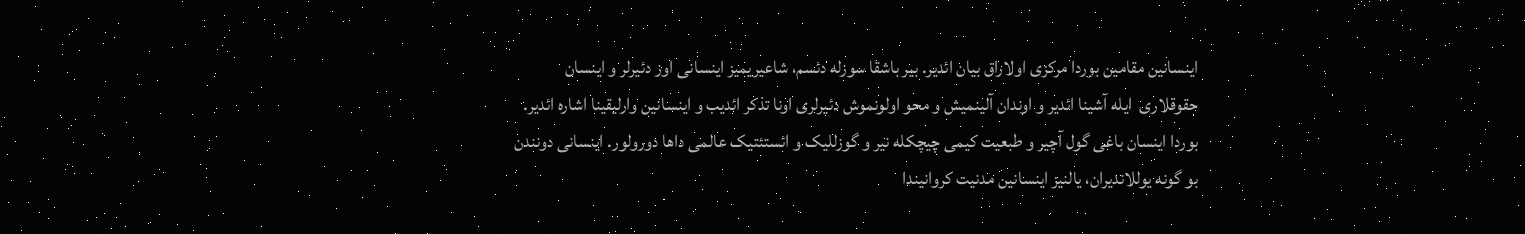اینسانین مقامین بوردا مرکزی اولاراق بیان ائدیر. بیر باشقا سوزله دئسم، شاعیریمیز اینسانی اوز دئیرلر و اینسان حقوقلاری  ایله آشینا ائدیر و اوندان آلینمیش و محو اولونموش دئیرلری اونا تذکر ائدیب و اینسانین وارلیقینا اشاره ائدیر. بوردا اینسان باغی گول آچیر و طبعیت کیمی چیچکله نیر و گوزللیک و ائستئتیک عالمی داها دورولور. اینسانی دونندن بو گونه یوللاندیران، یالنیز اینسانین مدنیت کروانیندا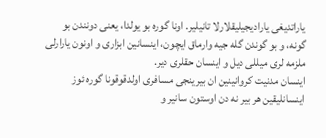یاراتدیغی یارادیجیلیقلارلا تانیلیر. اونا گوره بو یولدا، یعنی دونندن بو گونه، و بو گوندن گله جیه وارماق ایچون، اینسانین ابزاری و اونون یارارلی ملزمه لری میللی دیل و اینسان حقلری دیر.
اینسان مدنیت کروانینین ان بیرینجی مسافری اولدقوقونا گوره ئوز اینسانلیقین هر بیر نه دن اوستون سانیر و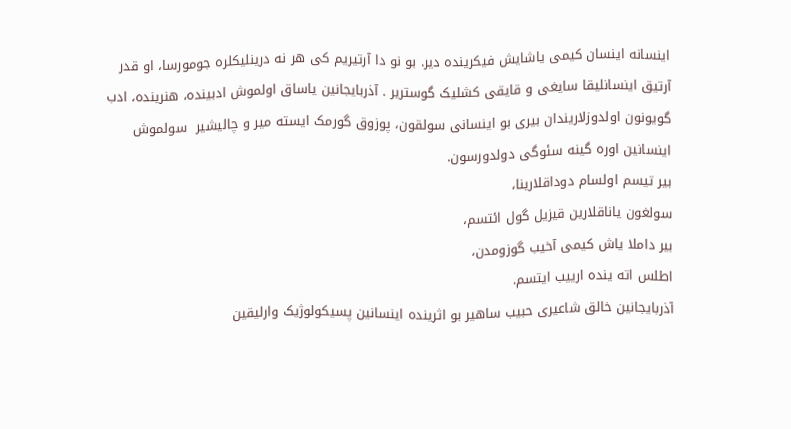اینسانه اینسان کیمی یاشایش فیکرینده دیر. بو نو دا آرتیریم کی هر نه درینلیکلره جومورسا، او قدر آرتیق اینسانلیقا سایغی و قایقی کشلیک گوستریر . آذربایجانین یاساق اولموش ادبینده، هنرینده، ادب گویونون اولدوزلاریندان بیری بو اینسانی سولقون، پوزوق گورمک ایسته میر و چالیشیر  سولموش  اینسانین اوره گینه سئوگی دولدورسون.
بیر تیسم اولسام دوداقلارینا،
سولغون یاناقلارین قیزیل گول ائتسم،
بیر داملا یاش کیمی آخیب گوزومدن،
اطلس اته ینده ارییب ایتسم.
آذربایجانین خالق شاعیری حبیب ساهیر بو اثرینده اینسانین پسیکولوژیک وارلیقین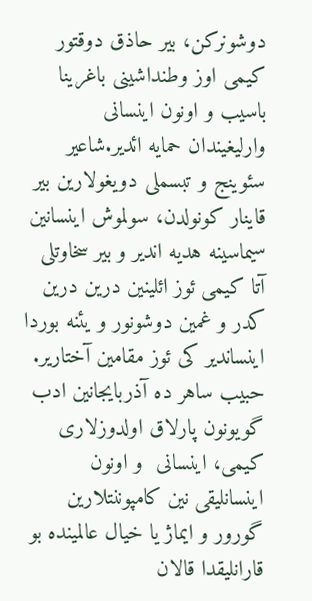دوشونرکن، بیر حاذق دوقتور کیمی اوز وطنداشینی باغرینا باسیب و اونون اینسانی وارلیغیندان حمایه ائدیر.شاعیر سئوینج و تبسملی دویغولارین بیر قاینار کونولدن، سولموش اینسانین سیماسینه هدیه اندیر و بیر سخاوتلی آتا کیمی ئوز ائلینین درین درین کدر و غمین دوشونور و یئنه بوردا اینساندیر کی ئوز مقامین آختاریر. حبیب ساهر ده آذربایجانین ادب گویونون پارلاق اولدوزلاری کیمی، اینسانی  و اونون اینسانلیقی نین کامپوننتلارین گورور و ایماژ یا خیال عالمینده بو قارانلیقدا قالان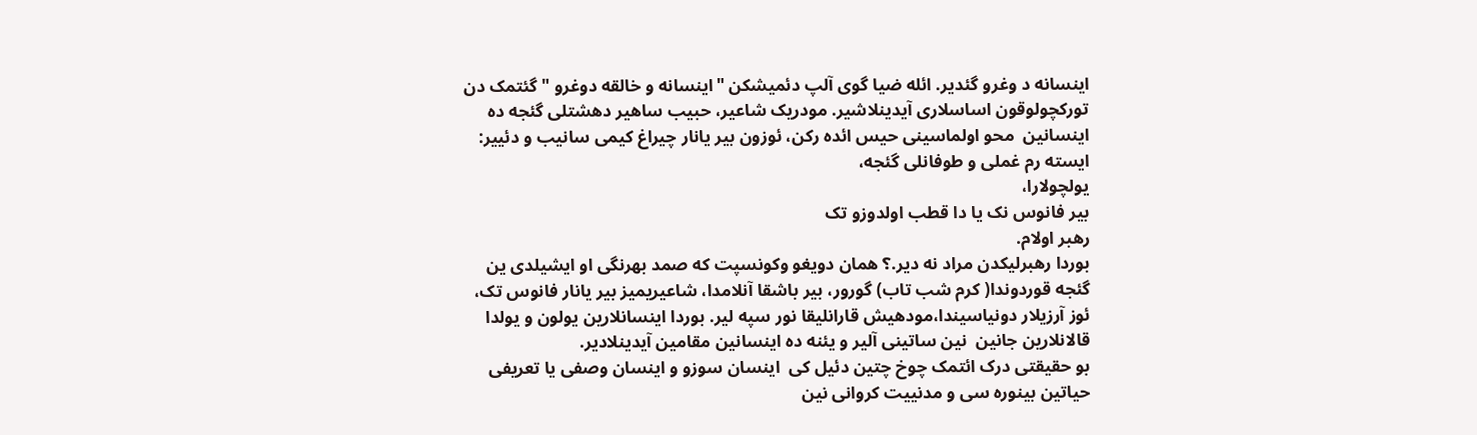اینسانه د وغرو گئدیر. ائله ضیا گوی آلپ دئمیشکن "اینسانه و خالقه دوغرو " گئتمک دن  تورکچولوقون اساسلاری آیدینلاشیر. مودریک شاعیر، حبیب ساهیر دهشتلی گئجه ده اینسانین  محو اولماسینی حیس ائده رکن، ئوزون بیر یانار چیراغ کیمی سانیب و دئییر:
ایسته رم غملی و طوفانلی گئجه،
یولچولارا،
بیر فانوس نک یا دا قطب اولدوزو تک
رهبر اولام.
بوردا رهبرلیکدن مراد نه دیر.؟ همان دویغو وکونسپت که صمد بهرنگی او ایشیلدی ین  گئجه قوردوندا( کرم شب تاب) گورور، بیر باشقا آنلامدا، شاعیریمیز بیر یانار فانوس تک، ئوز آرزیلار دونیاسیندا،مودهیش قارانلیقا نور سپه لیر. بوردا اینسانلارین یولون و یولدا قالانلارین جانین  نین ساتینی آلیر و یئنه ده اینسانین مقامین آیدینلادیر.
بو حقیقتی درک ائتمک چوخ چتین دئیل کی  اینسان سوزو و اینسان وصفی یا تعریفی حیاتین بینوره سی و مدنییت کروانی نین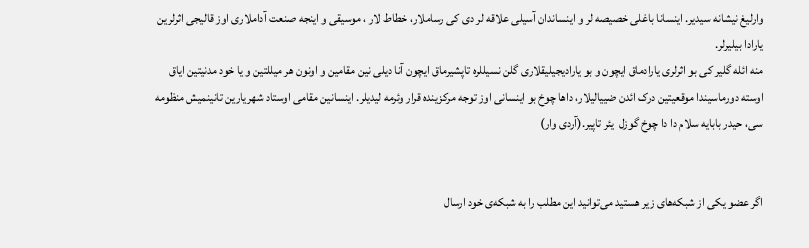وارلیغ نیشانه سیدیر. اینسانا باغلی خصیصه لر و اینساندان آسیلی علاقه لر دی کی رساملار، خطاط لار ، موسیقی و اینجه صنعت آداملاری اوز قالیجی اثرلرین یارادا بیلیرلر.
منه ائله گلیر کی بو اثرلری یارادماق ایچون و بو یارادیجیلیقلاری گلن نسیللره تاپشیرماق ایچون آنا دیلی نین مقامین و اونون هر میللتین و یا خود مدنیتین ایاق اوسته دورماسیندا موقعیتین درک ائدن ضییالیلار، داها چوخ بو اینسانی اوز توجه مرکزینده قرار وئرمه لیدیلر. اینسانین مقامی اوستاد شهریارین تانینمیش منظومه سی، حیدر بابایه سلام دا دا چوخ گوزل  یئر تاپیر.(آردی وار)


اگر عضو یکی از شبکه‌های زیر هستید می‌توانید این مطلب را به شبکه‌ی خود ارسال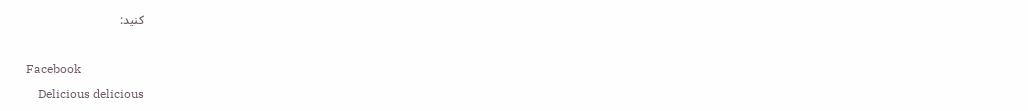کنید:

Facebook
    Delicious delicious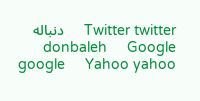Twitter twitter     دنباله donbaleh     Google google     Yahoo yahoo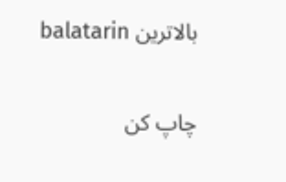بالاترین balatarin


چاپ کن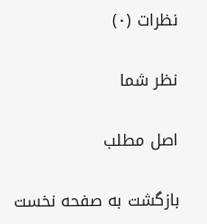نظرات (۰)

نظر شما

اصل مطلب

بازگشت به صفحه نخست